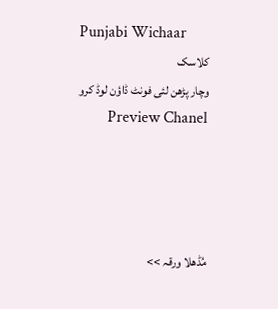Punjabi Wichaar
کلاسک
وچار پڑھن لئی فونٹ ڈاؤن لوڈ کرو Preview Chanel




مُڈھلا ورقہ >>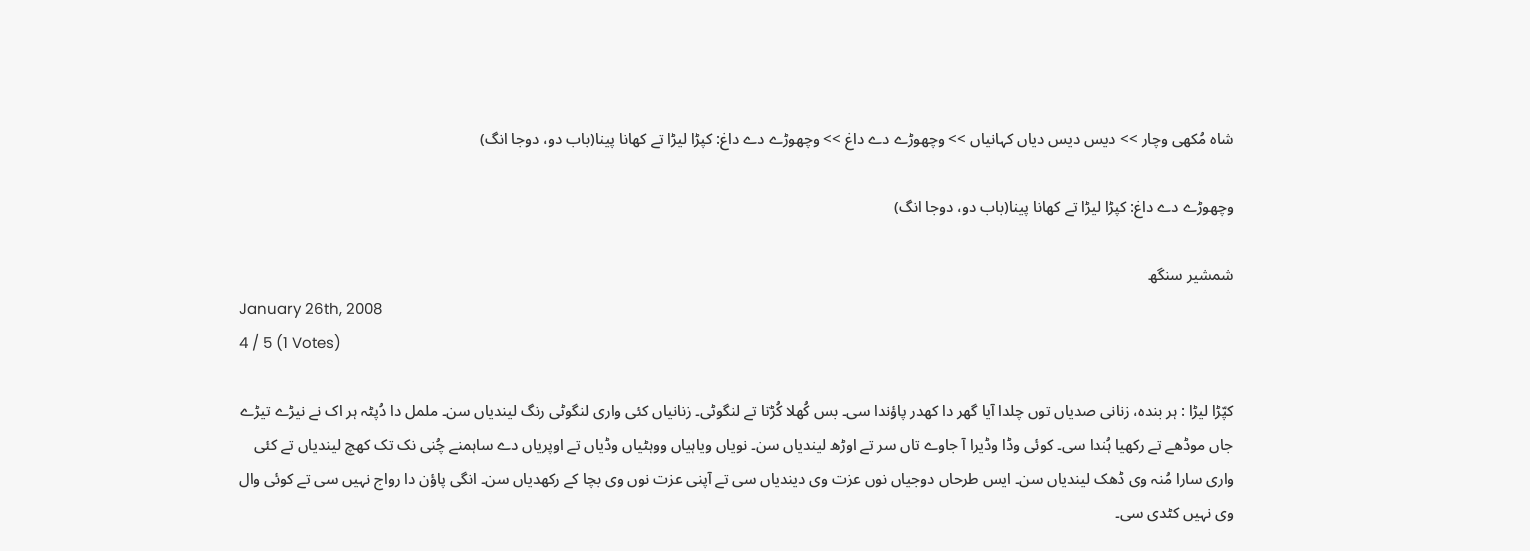شاہ مُکھی وچار >> دیس دیس دیاں کہانیاں >> وچھوڑے دے داغ >> وچھوڑے دے داغ: کپڑا لیڑا تے کھانا پینا(باب دو، دوجا انگ)

وچھوڑے دے داغ: کپڑا لیڑا تے کھانا پینا(باب دو، دوجا انگ)

شمشیر سنگھ
January 26th, 2008
4 / 5 (1 Votes)

کپّڑا لیڑا : ہر بندہ، زنانی صدیاں توں چلدا آیا گھر دا کھدر پاؤندا سی۔ بس کُھلا کُڑتا تے لنگوٹی۔ زنانیاں کئی واری لنگوٹی رنگ لیندیاں سن۔ ململ دا دُپٹہ ہر اک نے نیڑے تیڑے جاں موڈھے تے رکھیا ہُندا سی۔ کوئی وڈا وڈیرا آ جاوے تاں سر تے اوڑھ لیندیاں سن۔ نویاں ویاہیاں ووہٹیاں وڈیاں تے اوپریاں دے ساہمنے چُنی نک تک کھچ لیندیاں تے کئی واری سارا مُنہ وی ڈھک لیندیاں سن۔ ایس طرحاں دوجیاں نوں عزت وی دیندیاں سی تے آپنی عزت نوں وی بچا کے رکھدیاں سن۔ انگی پاؤن دا رواج نہیں سی تے کوئی وال وی نہیں کٹدی سی۔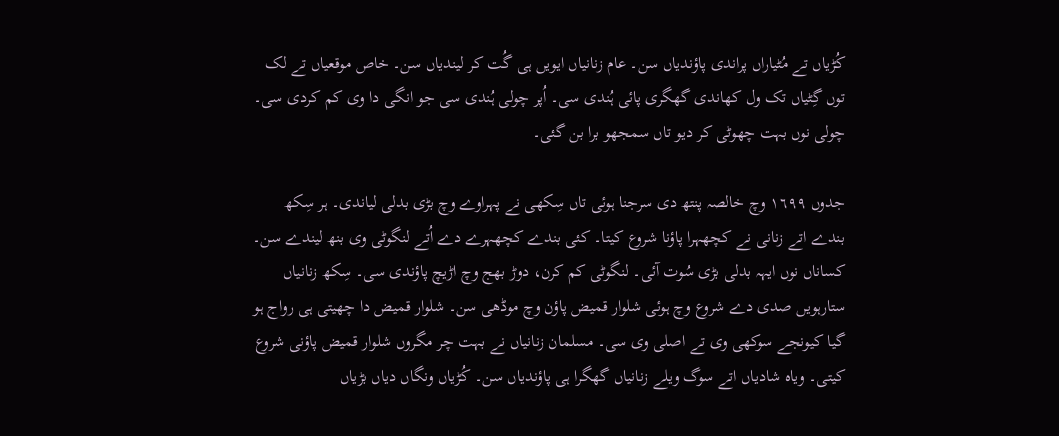کُڑیاں تے مُٹیاراں پراندی پاؤندیاں سن۔ عام زنانیاں ایویں ہی گُت کر لیندیاں سن۔ خاص موقعیاں تے لک توں گِٹیاں تک ول کھاندی گھگری پائی ہُندی سی۔ اُپر چولی ہُندی سی جو انگی دا وی کم کردی سی۔ چولی نوں بہت چھوٹی کر دیو تاں سمجھو برا بن گئی۔

جدوں ١٦٩٩ وچ خالصہ پنتھ دی سرجنا ہوئی تاں سِکھی نے پہراوے وچ بڑی بدلی لیاندی۔ ہر سِکھ بندے اتے زنانی نے کچھہرا پاؤنا شروع کیتا۔ کئی بندے کچھہرے دے اُتے لنگوٹی وی بنھ لیندے سن۔ کساناں نوں ایہہ بدلی بڑی سُوت آئی۔ لنگوٹی کم کرن، دوڑ بھج وچ اڑیچ پاؤندی سی۔ سِکھ زنانیاں ستارہویں صدی دے شروع وچ ہوئی شلوار قمیض پاؤن وچ موڈھی سن۔ شلوار قمیض دا چھیتی ہی رواج ہو گیا کیونجے سوکھی وی تے اصلی وی سی۔ مسلمان زنانیاں نے بہت چر مگروں شلوار قمیض پاؤنی شروع کیتی۔ ویاہ شادیاں اتے سوگ ویلے زنانیاں گھگرا ہی پاؤندیاں سن۔ کُڑیاں ونگاں دیاں بڑیاں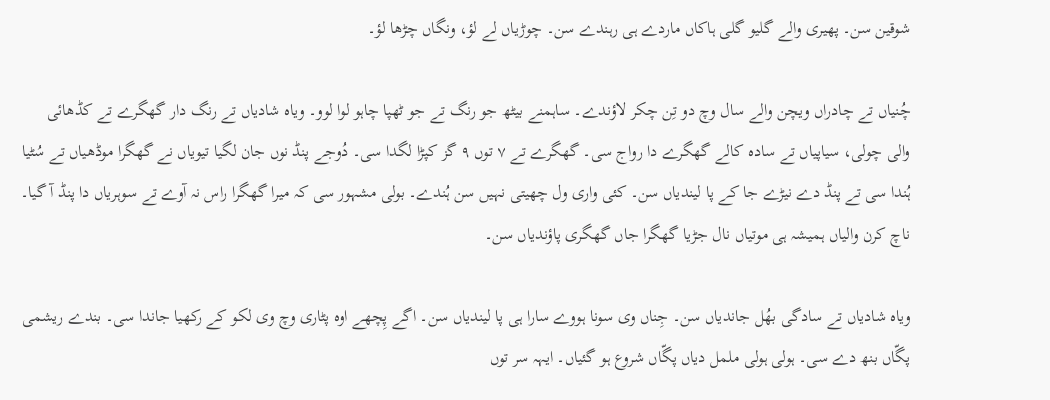شوقین سن۔ پھیری والے گلیو گلی ہاکاں ماردے ہی رہندے سن۔ چوڑیاں لے لؤ، ونگاں چڑھا لؤ۔

چُنیاں تے چادراں ویچن والے سال وچ دو تِن چکر لاؤندے۔ ساہمنے بیٹھ جو رنگ تے جو ٹھپا چاہو لوا لوو۔ ویاہ شادیاں تے رنگ دار گھگرے تے کڈھائی والی چولی، سیاپیاں تے سادہ کالے گھگرے دا رواج سی۔ گھگرے تے ٧ توں ٩ گز کپڑا لگدا سی۔ دُوجے پنڈ نوں جان لگیا تیویاں نے گھگرا موڈھیاں تے سُٹیا ہُندا سی تے پنڈ دے نیڑے جا کے پا لیندیاں سن۔ کئی واری ول چھیتی نہیں سن ہُندے۔ بولی مشہور سی کہ میرا گھگرا راس نہ آوے تے سوہریاں دا پنڈ آ گیا۔ ناچ کرن والیاں ہمیشہ ہی موتیاں نال جڑیا گھگرا جاں گھگری پاؤندیاں سن۔

ویاہ شادیاں تے سادگی بھُل جاندیاں سن۔ جِناں وی سونا ہووے سارا ہی پا لیندیاں سن۔ اگے پِچھے اوہ پٹاری وچ وی لکو کے رکھیا جاندا سی۔ بندے ریشمی پگّاں بنھ دے سی۔ ہولی ہولی ململ دیاں پگّاں شروع ہو گئیاں۔ ایہہ سر توں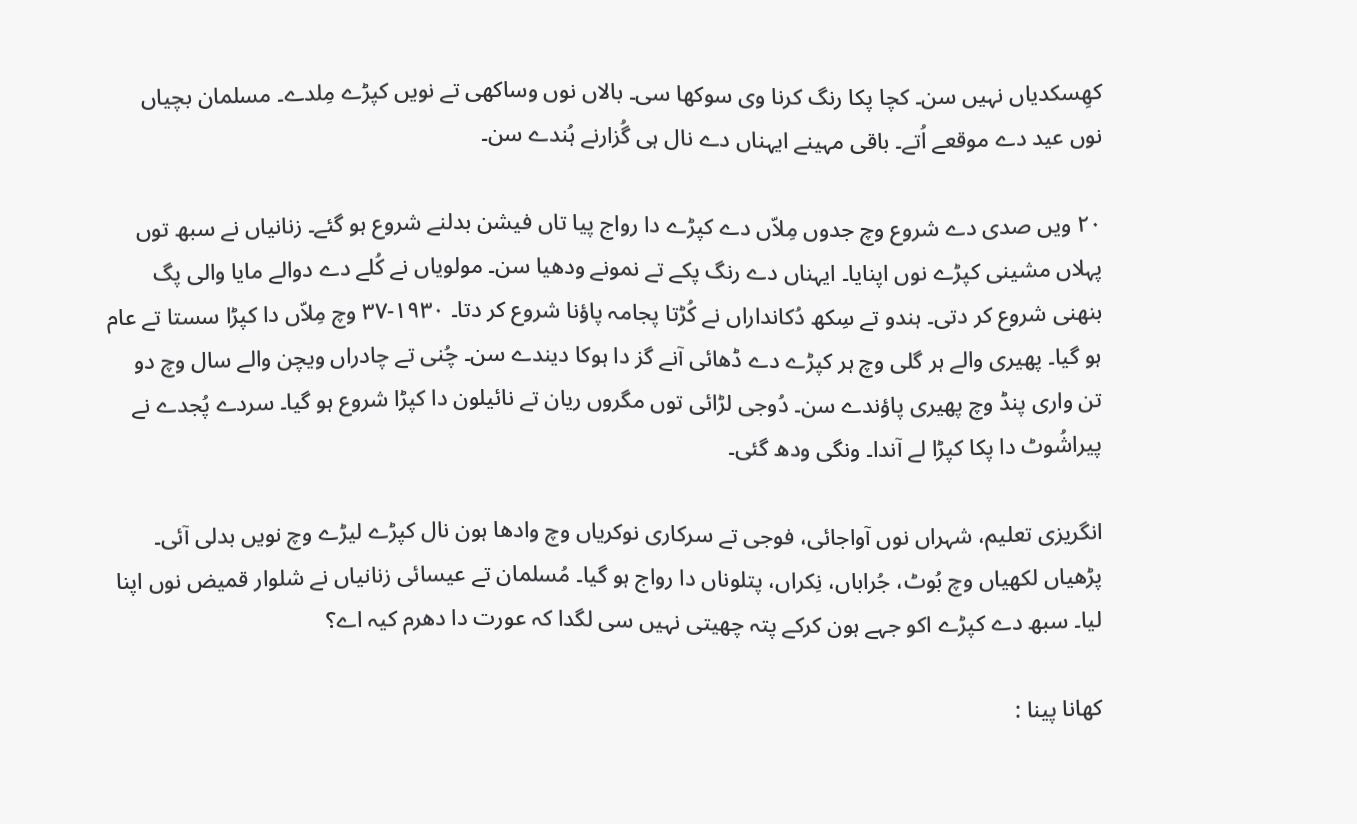کھِسکدیاں نہیں سن۔ کچا پکا رنگ کرنا وی سوکھا سی۔ بالاں نوں وساکھی تے نویں کپڑے مِلدے۔ مسلمان بچیاں نوں عید دے موقعے اُتے۔ باقی مہینے ایہناں دے نال ہی گُزارنے ہُندے سن۔

٢٠ ویں صدی دے شروع وچ جدوں مِلاّں دے کپڑے دا رواج پیا تاں فیشن بدلنے شروع ہو گئے۔ زنانیاں نے سبھ توں پہلاں مشینی کپڑے نوں اپنایا۔ ایہناں دے رنگ پکے تے نمونے ودھیا سن۔ مولویاں نے کُلے دے دوالے مایا والی پگ بنھنی شروع کر دتی۔ ہندو تے سِکھ دُکانداراں نے کُڑتا پجامہ پاؤنا شروع کر دتا۔ ١٩٣٠-٣٧ وچ مِلاّں دا کپڑا سستا تے عام ہو گیا۔ پھیری والے ہر گلی وچ ہر کپڑے دے ڈھائی آنے گز دا ہوکا دیندے سن۔ چُنی تے چادراں ویچن والے سال وچ دو تن واری پنڈ وچ پھیری پاؤندے سن۔ دُوجی لڑائی توں مگروں ریان تے نائیلون دا کپڑا شروع ہو گیا۔ سردے پُجدے نے پیراشُوٹ دا پکا کپڑا لے آندا۔ ونگی ودھ گئی۔

انگریزی تعلیم، شہراں نوں آواجائی، فوجی تے سرکاری نوکریاں وچ وادھا ہون نال کپڑے لیڑے وچ نویں بدلی آئی۔ پڑھیاں لکھیاں وچ بُوٹ، جُراباں، نِکراں، پتلوناں دا رواج ہو گیا۔ مُسلمان تے عیسائی زنانیاں نے شلوار قمیض نوں اپنا لیا۔ سبھ دے کپڑے اکو جہے ہون کرکے پتہ چھیتی نہیں سی لگدا کہ عورت دا دھرم کیہ اے؟

کھانا پینا :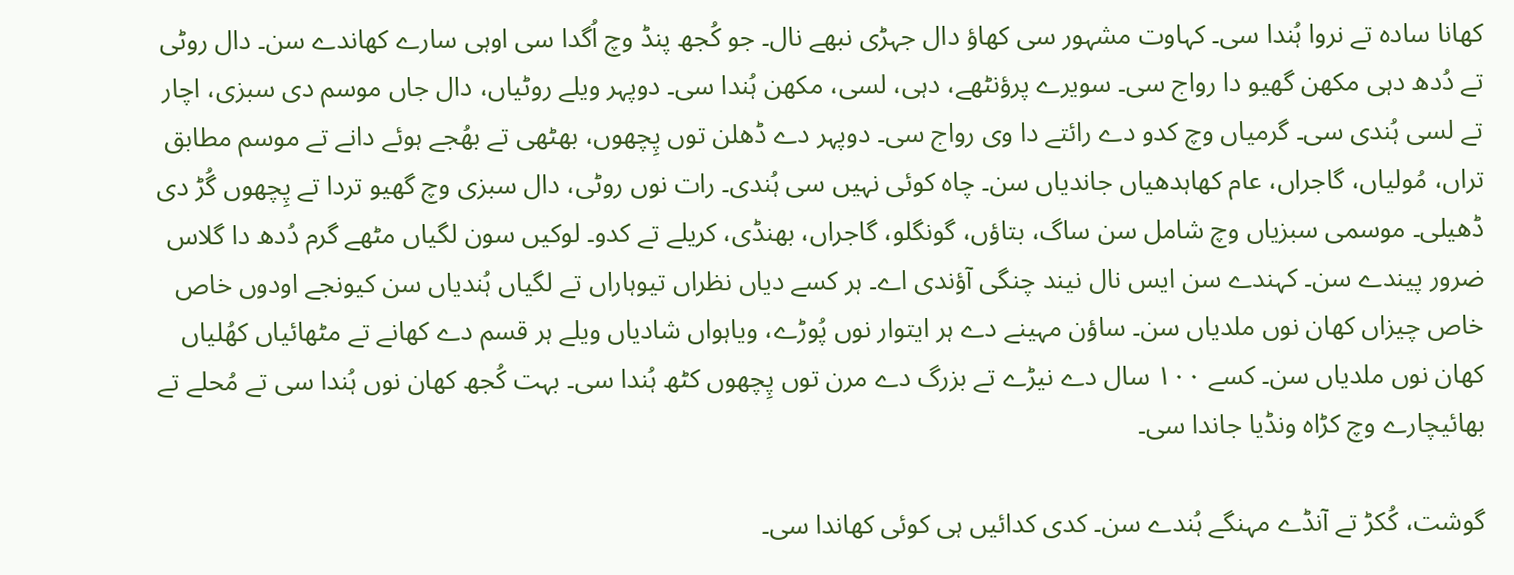کھانا سادہ تے نروا ہُندا سی۔ کہاوت مشہور سی کھاؤ دال جہڑی نبھے نال۔ جو کُجھ پنڈ وچ اُگدا سی اوہی سارے کھاندے سن۔ دال روٹی تے دُدھ دہی مکھن گھیو دا رواج سی۔ سویرے پرؤنٹھے، دہی، لسی، مکھن ہُندا سی۔ دوپہر ویلے روٹیاں، دال جاں موسم دی سبزی، اچار تے لسی ہُندی سی۔ گرمیاں وچ کدو دے رائتے دا وی رواج سی۔ دوپہر دے ڈھلن توں پِچھوں، بھٹھی تے بھُجے ہوئے دانے تے موسم مطابق تراں، مُولیاں، گاجراں، عام کھاہدھیاں جاندیاں سن۔ چاہ کوئی نہیں سی ہُندی۔ رات نوں روٹی، دال سبزی وچ گھیو تردا تے پِچھوں گُڑ دی ڈھیلی۔ موسمی سبزیاں وچ شامل سن ساگ، بتاؤں، گونگلو، گاجراں، بھنڈی، کریلے تے کدو۔ لوکیں سون لگیاں مٹھے گرم دُدھ دا گلاس ضرور پیندے سن۔ کہندے سن ایس نال نیند چنگی آؤندی اے۔ ہر کسے دیاں نظراں تیوہاراں تے لگیاں ہُندیاں سن کیونجے اودوں خاص خاص چیزاں کھان نوں ملدیاں سن۔ ساؤن مہینے دے ہر ایتوار نوں پُوڑے، ویاہواں شادیاں ویلے ہر قسم دے کھانے تے مٹھائیاں کھُلیاں کھان نوں ملدیاں سن۔ کسے ١٠٠ سال دے نیڑے تے بزرگ دے مرن توں پِچھوں کٹھ ہُندا سی۔ بہت کُجھ کھان نوں ہُندا سی تے مُحلے تے بھائیچارے وچ کڑاہ ونڈیا جاندا سی۔

گوشت، کُکڑ تے آنڈے مہنگے ہُندے سن۔ کدی کدائیں ہی کوئی کھاندا سی۔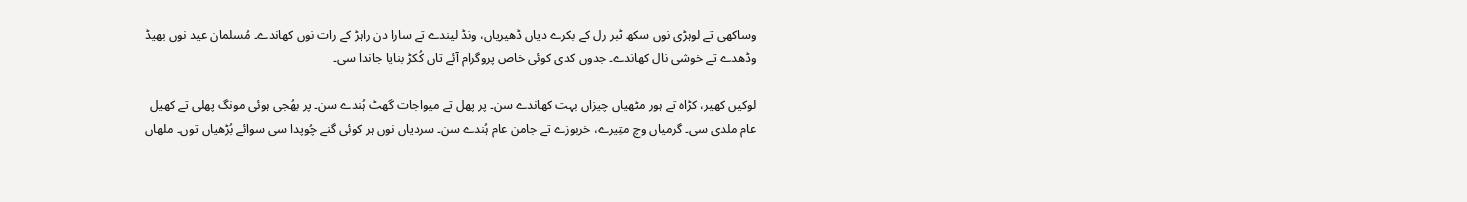وساکھی تے لوہڑی نوں سکھ ٹبر رل کے بکرے دیاں ڈھیریاں، ونڈ لیندے تے سارا دن راہڑ کے رات نوں کھاندے۔ مُسلمان عید نوں بھیڈ وڈھدے تے خوشی نال کھاندے۔ جدوں کدی کوئی خاص پروگرام آئے تاں کُکڑ بنایا جاندا سی۔

لوکیں کھیر، کڑاہ تے ہور مٹھیاں چیزاں بہت کھاندے سن۔ پر پھل تے میواجات گھٹ ہُندے سن۔ پر بھُجی ہوئی مونگ پھلی تے کھیل عام ملدی سی۔ گرمیاں وچ متِیرے، خربوزے تے جامن عام ہُندے سن۔ سردیاں نوں ہر کوئی گنے چُوپدا سی سوائے بُڑھیاں توں۔ ملھاں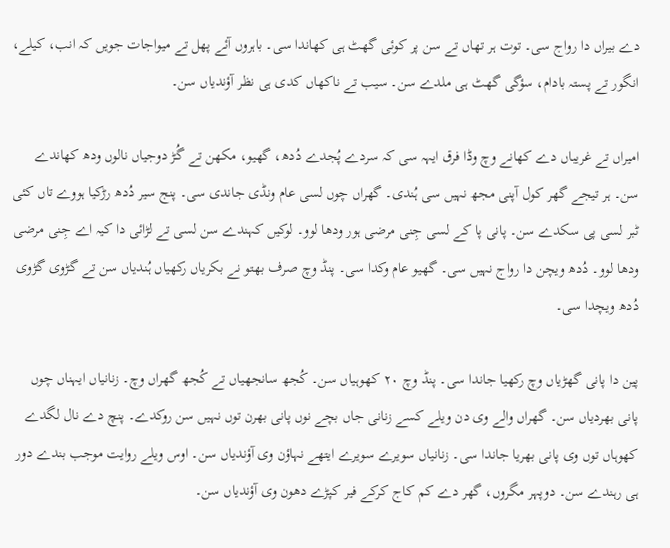دے بیراں دا رواج سی۔ توت ہر تھاں تے سن پر کوئی گھٹ ہی کھاندا سی۔ باہروں آئے پھل تے میواجات جویں کہ انب، کیلے، انگور تے پستہ بادام، سؤگی گھٹ ہی ملدے سن۔ سیب تے ناکھاں کدی ہی نظر آؤندیاں سن۔

امیراں تے غریباں دے کھانے وچ وڈا فرق ایہہ سی کہ سردے پُجدے دُدھ، گھیو، مکھن تے گُڑ دوجیاں نالوں ودھ کھاندے سن۔ ہر تیجے گھر کول آپنی مجھ نہیں سی ہُندی۔ گھراں چوں لسی عام ونڈی جاندی سی۔ پنج سیر دُدھ رڑکیا ہووے تاں کئی ٹبر لسی پی سکدے سن۔ پانی پا کے لسی جِنی مرضی ہور ودھا لوو۔ لوکیں کہندے سن لسی تے لڑائی دا کیہ اے جِنی مرضی ودھا لوو۔ دُدھ ویچن دا رواج نہیں سی۔ گھیو عام وکدا سی۔ پنڈ وچ صرف بھتو نے بکریاں رکھیاں ہُندیاں سن تے گڑوی گڑوی دُدھ ویچدا سی۔

پین دا پانی گھڑیاں وچ رکھیا جاندا سی۔ پنڈ وچ ٢٠ کھوہیاں سن۔ کُجھ سانجھیاں تے کُجھ گھراں وچ۔ زنانیاں ایہناں چوں پانی بھردیاں سن۔ گھراں والے وی دن ویلے کسے زنانی جاں بچے نوں پانی بھرن توں نہیں سن روکدے۔ پنچ دے نال لگدے کھوہاں توں وی پانی بھریا جاندا سی۔ زنانیاں سویرے سویرے ایتھے نہاؤن وی آؤندیاں سن۔ اوس ویلے روایت موجب بندے دور ہی رہندے سن۔ دوپہر مگروں، گھر دے کم کاج کرکے فیر کپڑے دھون وی آؤندیاں سن۔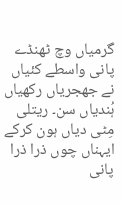گرمیاں وچ ٹھنڈے پانی واسطے کئیاں نے جھجریاں رکھیاں ہُندیاں سن۔ ریتلی مِٹی دیاں ہون کرکے ایہناں چوں ذرا ذرا پانی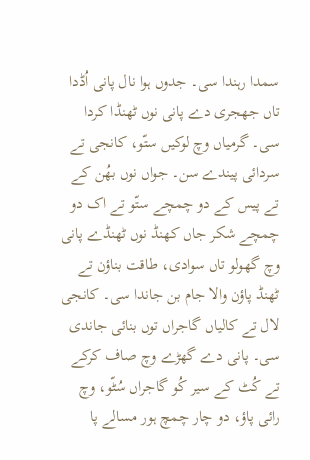سمدا رہندا سی۔ جدوں ہوا نال پانی اُڈدا تاں جھجری دے پانی نوں ٹھنڈا کردا سی۔ گرمیاں وچ لوکیں ستّو، کانجی تے سردائی پیندے سن۔ جواں نوں بھُن کے تے پیس کے دو چمچے ستّو تے اک دو چمچے شکر جاں کھنڈ نوں ٹھنڈے پانی وچ گھولو تاں سوادی، طاقت بناؤن تے ٹھنڈ پاؤن والا جام بن جاندا سی۔ کانجی لال تے کالیاں گاجراں توں بنائی جاندی سی۔ پانی دے گھڑے وچ صاف کرکے تے کُٹ کے سیر کُو گاجراں سُٹّو، وچ رائی پاؤ، دو چار چمچ ہور مسالے پا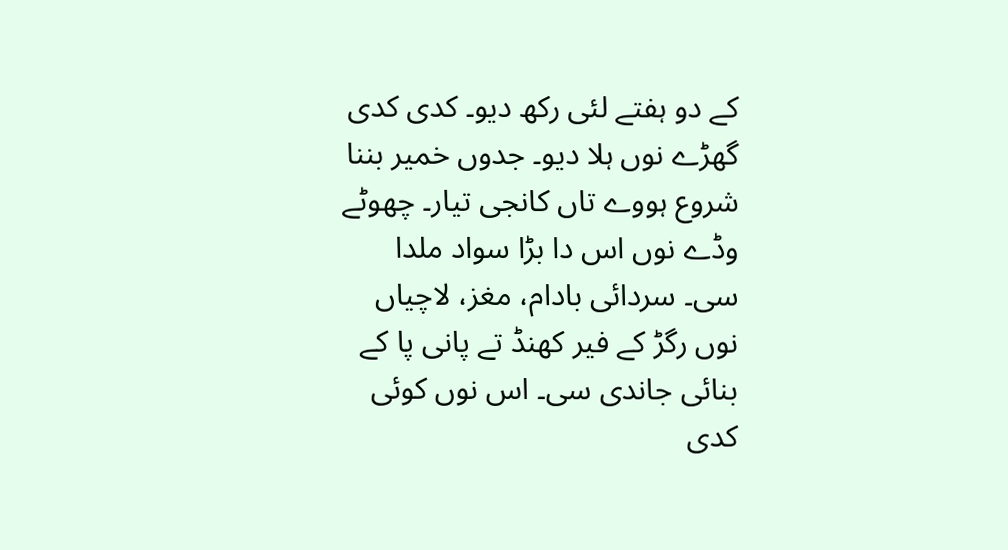کے دو ہفتے لئی رکھ دیو۔ کدی کدی گھڑے نوں ہلا دیو۔ جدوں خمیر بننا شروع ہووے تاں کانجی تیار۔ چھوٹے وڈے نوں اس دا بڑا سواد ملدا سی۔ سردائی بادام، مغز، لاچیاں نوں رگڑ کے فیر کھنڈ تے پانی پا کے بنائی جاندی سی۔ اس نوں کوئی کدی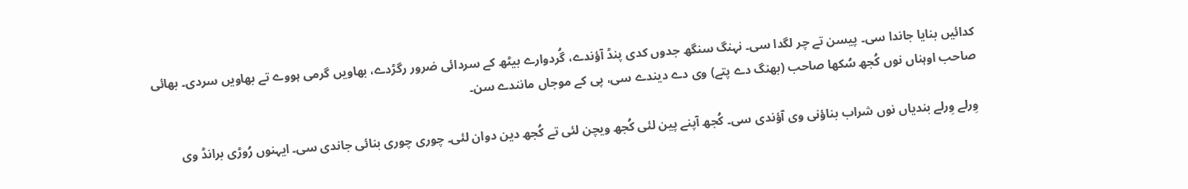کدائیں بنایا جاندا سی۔ پیسن تے چر لگدا سی۔ نہنگ سنگھ جدوں کدی پنڈ آؤندے، گُردوارے بیٹھ کے سردائی ضرور رگڑدے، بھاویں گرمی ہووے تے بھاویں سردی۔ بھائی صاحب اوہناں نوں کُجھ سُکھا صاحب (بھنگ دے پتے) وی دے دیندے سی، پی کے موجاں مانندے سن۔

وِرلے وِرلے بندیاں نوں شراب بناؤنی وی آؤندی سی۔ کُجھ آپنے پین لئی کُجھ ویچن لئی تے کُجھ دین دوان لئی۔ چوری چوری بنائی جاندی سی۔ ایہنوں رُوڑی برانڈ وی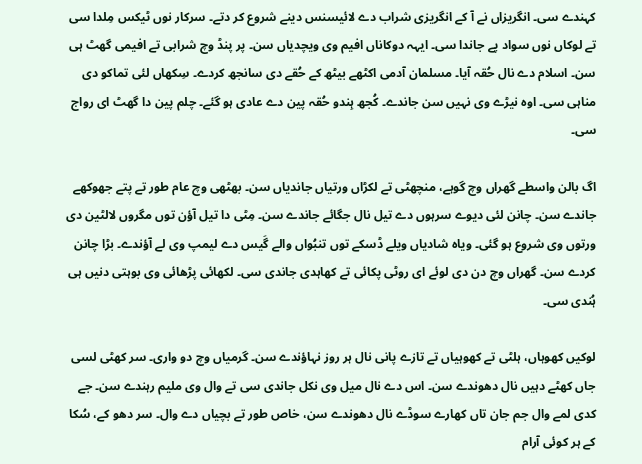کہندے سی۔ انگریزاں نے آ کے انگریزی شراب دے لائیسنس دینے شروع کر دتے۔ سرکار نوں ٹیکس مِلدا سی تے لوکاں نوں سواد پے جاندا سی۔ ایہہ دوکاناں افیم وی ویچدیاں سن۔ پر پنڈ وچ شرابی تے افیمی گھٹ ہی سن۔ اسلام دے نال حُقہ آیا۔ مسلمان آدمی اکٹھے بیٹھ کے حُقے دی سانجھ کردے۔ سِکھاں لئی تماکو دی مناہی سی۔ اوہ نیڑے وی نہیں سن جاندے۔ کُجھ ہِندو حُقہ پین دے عادی ہو گئے۔ چلم پین دا گھٹ ای رواج سی۔

اگ بالن واسطے گھراں وچ گوہے، منچھٹی تے لکڑاں ورتیاں جاندیاں سن۔ بھٹھی وچ عام طور تے پتے جھوکھے جاندے سن۔ چانن لئی دیوے سرہوں دے تیل نال جگائے جاندے سن۔ مِٹی دا تیل آؤن توں مگروں لالٹین دی ورتوں وی شروع ہو گئی۔ ویاہ شادیاں ویلے ڈسکے توں تنبُواں والے گَیس دے لیمپ وی لے آؤندے۔ بڑا چانن کردے سن۔ گھراں وچ دن دی لوئے ای روٹی پکائی تے کھاہدی جاندی سی۔ لکھائی پڑھائی وی بوہتی دنیں ہی ہُندی سی۔

لوکیں کھوہاں، ہلٹی تے کھوہیاں تے تازے پانی نال ہر روز نہاؤندے سن۔ گرمیاں وچ دو واری۔ سر کھٹی لسی جاں کھٹے دہیں نال دھوندے سن۔ اس دے نال میل وی نکل جاندی سی تے وال وی ملیم رہندے سن۔ جے کدی لمے وال جم جان تاں کھارے سوڈے نال دھوندے سن، خاص طور تے بچیاں دے وال۔ سر دھو کے، سُکا کے ہر کوئی آرام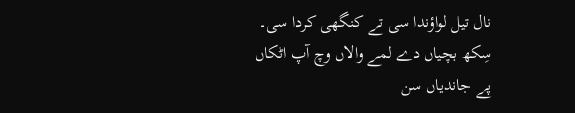نال تیل لواؤندا سی تے کنگھی کردا سی۔ سِکھ بچیاں دے لمے والاں وچ آپ اٹکاں پے جاندیاں سن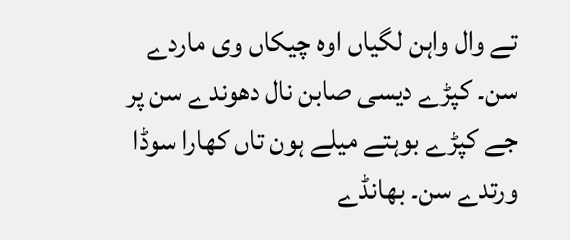تے وال واہن لگیاں اوہ چیکاں وی ماردے سن۔ کپڑے دیسی صابن نال دھوندے سن پر جے کپڑے بوہتے میلے ہون تاں کھارا سوڈا ورتدے سن۔ بھانڈے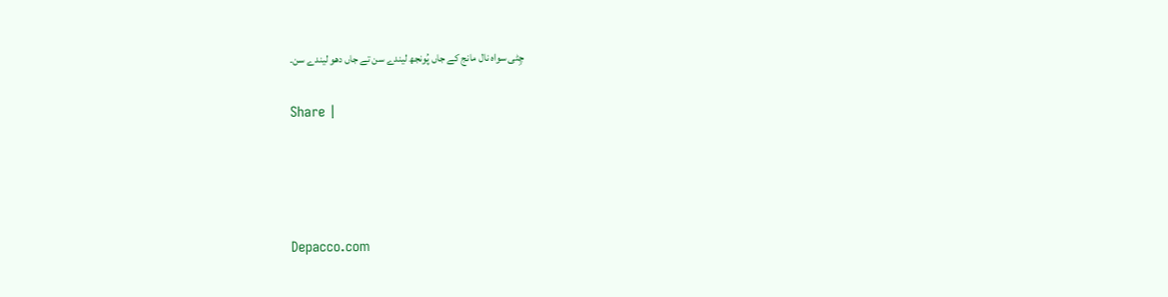چِٹی سواہ نال مانج کے جاں پُونجھ لیندے سن تے جاں دھو لیندے سن۔

Share |




Depacco.com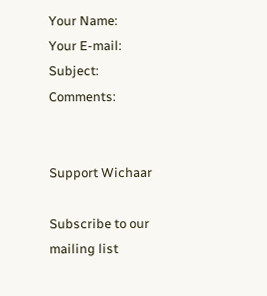Your Name:
Your E-mail:
Subject:
Comments:


Support Wichaar

Subscribe to our mailing list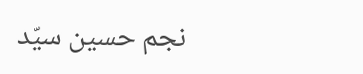نجم حسین سیّد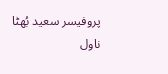پروفیسر سعید بُھٹا
ناول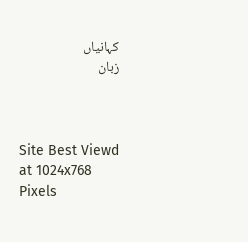کہانیاں
زبان



Site Best Viewd at 1024x768 Pixels